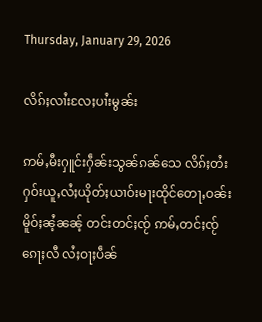Thursday, January 29, 2026

လိၵ်ႈလၢႆးလႄႈပၢႆးမွၼ်း

ဢမ်ႇမီးႁူင်းႁဵၼ်းသွၼ်ၵၼ်သေ လိၵ်ႈတႆးႁဝ်းယူႇလႆႈယိုတ်ႈယၢဝ်းမႃးထိုင်တေႃႇဝၼ်းမိူဝ်ႈၼႆ့ၼၼ့် တင်းတင်ႈၸႂ် ဢမ်ႇတင်ႈၸႂ် ၵေႃႈလီ လႆႈဝႃႈပဵၼ်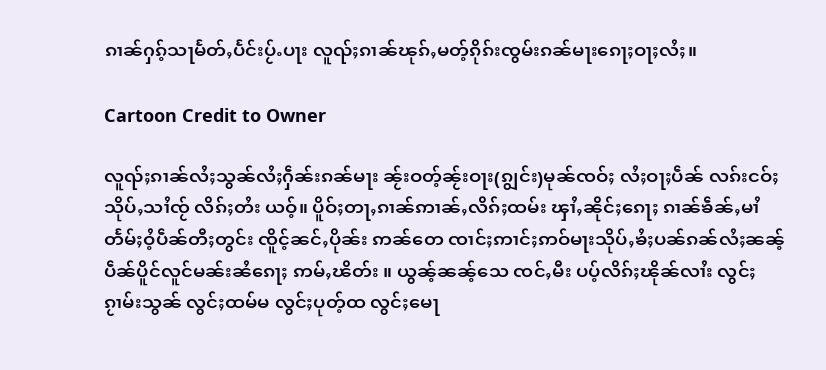ၵၢၼ်ႁၵ့်သႃမႅတ်ႇပႅင်းပႂ်ႉပႃး လူၺ်ႈၵၢၼ်ၽုၵ်ႇမတ့်ၵိုၵ်းၸွမ်းၵၼ်မႃးၵေႃႈဝႃႈလႆႈ။

Cartoon Credit to Owner

လူၺ်ႈၵၢၼ်လႆႈသွၼ်လႆႈႁဵၼ်းၵၼ်မႃး ၼႂ်းဝတ့်ၼႂ်းဝႃး(ၵျွင်း)မုၼ်ၸဝ်ႈ လႆႈဝႃႈပဵၼ် လၵ်းငဝ်ႈသိုပ်ႇသၢႆၸႂ် လိၵ်ႈတႆး ယဝ့်။ ပိူဝ်ႈတႃႇၵၢၼ်ဢၢၼ်ႇလိၵ်ႈထမ်း ၾၢႆႇၼိုင်ႈၵေႃႈ ၵၢၼ်ၶဵၼ်ႇမၢႆတႅမ်ႈဝႆ့ပဵၼ်တီႈတွင်း ၸိူင့်ၼင်ႇပိုၼ်း ဢၼ်တေ ၸၢင်ႈဢၢင်ႈဢဝ်မႃးသိုပ်ႇၶႆႈပၼ်ၵၼ်လႆႈၼၼ့် ပဵၼ်ပိူင်လူင်မၼ်းၼႆၵေႃႈ ဢမ်ႇၽိတ်း ။ ယွၼ့်ၼၼ့်သေ ၸင်ႇမီး ပပ့်လိၵ်ႈၽိုၼ်လၢႆး လွင်ႈၵႂၢမ်းသွၼ် လွင်ႈထမ်မ လွင်ႈပုတ့်ထ လွင်ႈမေႃ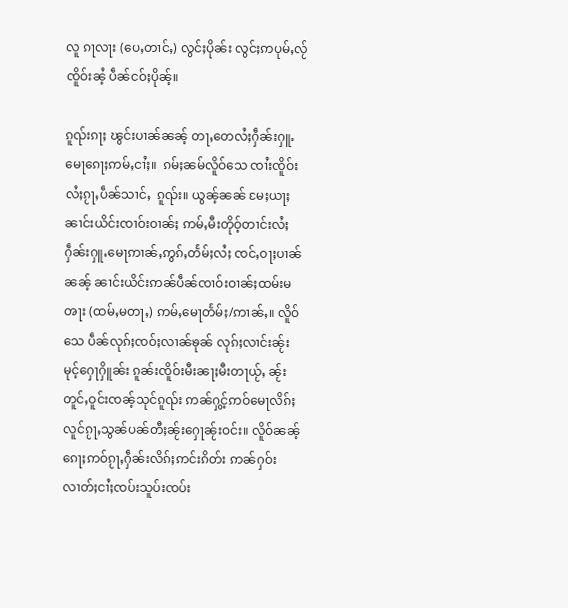လူ ၵႃလႃး (ပေႇတၢင်ႇ) လွင်ႈပိုၼ်း လွင်ႈဢပုမ်ႇလႂ်ၸိူဝ်းၼႆ့ ပဵၼ်ငဝ်ႈပိုၼ့်။

ၵူၺ်းၵႃႈ ၽွင်းပၢၼ်ၼၼ့် တႃႇတေလႆႈႁဵၼ်းႁူႉမေႃၵေႃႈဢမ်ႇငၢႆႈ။  ၵမ်ႈၼမ်လိူဝ်သေ ၸၢႆးၸိူဝ်းလႆႈၵႂႃႇပဵၼ်သၢင်ႇ  ၵူၺ်း။ ယွၼ့်ၼၼ် မႄႈယႃႈၼၢင်းယိင်းၸၢဝ်းဝၢၼ်ႈ ဢမ်ႇမီးတိုဝ့်တၢင်းလႆႈႁဵၼ်းႁူႉမေႃဢၢၼ်ႇဢွၵ်ႇတႅမ်ႈလႆႈ ၸင်ႇဝႃႈပၢၼ်ၼၼ့် ၼၢင်းယိင်းဢၼ်ပဵၼ်ၸၢဝ်းဝၢၼ်ႈထမ်းမၻႃး (ထမ်ႇမတႃႇ) ဢမ်ႇမေႃတႅမ်ႈ/ဢၢၼ်ႇ။ လိူဝ်သေ ပဵၼ်လုၵ်ႈၸဝ်ႈလၢၼ်ၶုၼ် လုၵ်ႈလၢင်းၼႂ်း မုင့်ႁေႃႁိူၼ်း ၵူၼ်းၸိူဝ်းမီးၼႃႈမီးတႃယႂ်ႇ ၼႂ်းတူင်ႇဝူင်းၸၼ့်သုင်ၵူၺ်း ဢၼ်ႁွင့်ဢဝ်မေႃလိၵ်ႈလူင်ၵႂႃႇသွၼ်ပၼ်တီႈၼႂ်းႁေႃၼႂ်းဝင်း။ လိူဝ်ၼၼ့်ၵေႃႈဢဝ်ၵႂႃႇႁဵၼ်းလိၵ်ႈဢင်းၵိတ်း ဢၼ်ႁဝ်းလၢတ်ႈငၢႆႈၸပ်းသူပ်းၸပ်း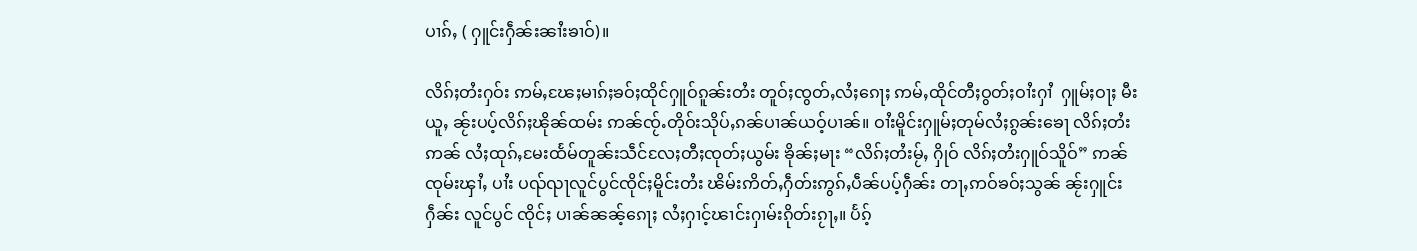ပၢၵ်ႇ ( ႁူင်းႁဵၼ်းၼၢႆးၶၢဝ်)။

လိၵ်ႈတႆးႁဝ်း ဢမ်ႇၽႄႈမၢၵ်ႈၶဝ်ႈထိုင်ႁူဝ်ၵူၼ်းတႆး တူဝ်ႈၸွတ်ႇလႆႈၵေႃႈ ဢမ်ႇထိုင်တီႈဝွတ်ႈဝၢႆးႁၢႆ  ႁူမ်ႈဝႃႈ မီးယူႇ ၼႂ်းပပ့်လိၵ်ႈၽိုၼ်ထမ်း ဢၼ်ၸႂ်ႉတိုဝ်းသိုပ်ႇၵၼ်ပၢၼ်ယဝ့်ပၢၼ်။ ဝၢႆးမိူင်းႁူမ်ႈတုမ်လႆႈၵွၼ်းၶေႃ လိၵ်ႈတႆး ဢၼ် လႆႈထုၵ်ႇမႄးထႅမ်တူၼ်းသဵင်လႄႈတီႈၸုတ်ႈယွမ်း ၶိုၼ်ႈမႃး “လိၵ်ႈတႆးမႂ်ႇ ႁိုဝ် လိၵ်ႈတႆးႁူဝ်သိူဝ်” ဢၼ်ၸုမ်းၾၢႆႇ ပၢႆး ပၺ်ၺႃလူင်ပွင်ၸိုင်ႈမိူင်းတႆး ၽိမ်းဢိတ်ႇႁဵတ်းဢွၵ်ႇပဵၼ်ပပ့်ႁဵၼ်း တႃႇဢဝ်ၶဝ်ႈသွၼ် ၼႂ်းႁူင်းႁဵၼ်း လူင်ပွင် ၸိုင်ႈ ပၢၼ်ၼၼ့်ၵေႃႈ လႆႈႁၢင့်ၽၢင်းႁၢမ်းၵိုတ်းၵႂႃႇ။ ပႅၵ့်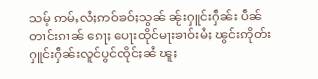သမ့် ဢမ်ႇလႆႈဢဝ်ၶဝ်ႈသွၼ် ၼႂ်းႁူင်းႁဵၼ်း ပဵၼ်တၢင်းၵၢၼ် ၵေႃႈ ပေႃးထိုင်မႃးၶၢဝ်းမႆႈ ၽွင်းဢိုတ်းႁူင်းႁဵၼ်းလူင်ပွင်ၸိုင်ႈၼႆ ၽူႈ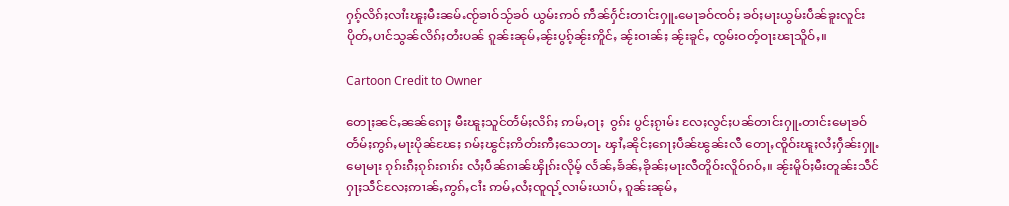ႁၵ့်လိၵ်ႈလၢႆးၽူႈမီးၼမ်ႉၸႂ်ၶၢဝ်သႂ်ၶဝ် ယွမ်းဢဝ် ဢဵၼ်ႁႅင်းတၢင်းႁူႉမေႃၶဝ်ၸဝ်ႈ ၶဝ်ႈမႃးယွမ်းပဵၼ်ၶူးလူင်းပိုတ်ႇပၢင်သွၼ်လိၵ်ႈတႆးပၼ် ၵူၼ်းၼုမ်ႇၼႂ်းပွၵ့်ၼႂ်းဢိူင်ႇ ၼႂ်းဝၢၼ်ႈ ၼႂ်းၶူင်ႇ ၸွမ်းဝတ့်ဝႃးၽႃသိူဝ်ႇ။

Cartoon Credit to Owner

တေႃႈၼင်ႇၼၼ်ၵေႃႈ မီးၽူႈသူင်တႅမ်ႈလိၵ်ႈ ဢမ်ႇဝႃႈ  ဝွၵ်း ပွင်ႈၵႂၢမ်း လႄႈလွင်ႈပၼ်တၢင်းႁူႉတၢင်းမေႃၶဝ် တႅမ်ႈဢွၵ်ႇမႃးပိုၼ်ၽႄႈ ၵမ်ႈၽွင်ႈဢိတ်းဢီႈသေတႃႉ ၾၢႆႇၼိုင်ႈၵေႃႈပဵၼ်ၽွၼ်းလီ တေႃႇၸိူဝ်းၽူႈလႆႈႁဵၼ်းႁူႉ မေႃမႃး ၵုၵ်းၵီႈၵုၵ်းၵၢၵ်း လႆႈပဵၼ်ၵၢၼ်ၾိုၵ်းလိုမ့် လႅၼ်ႇၶႅၼ်ႇၶိုၼ်ႈမႃးလီတိူဝ်းလိူဝ်ၵဝ်ႇ။ ၼႂ်းမိူဝ်ႈမီးတူၼ်းသဵင် ႁႃႈသဵင်လႄႈဢၢၼ်ႇဢွၵ်ႇငၢႆး ဢမ်ႇလႆႈၸူၺ့်လၢမ်းယၢပ်ႇ ၵူၼ်းၼုမ်ႇ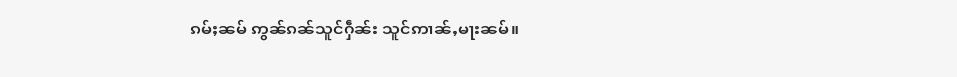ၵမ်ႈၼမ် ဢွၼ်ၵၼ်သူင်ႁဵၼ်း သူင်ဢၢၼ်ႇမႃးၼမ်။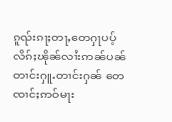ၵူၺ်းၵႃႈတႃႇတေႁႃပပ့်လိၵ်ႈၽိုၼ်လၢႆးဢၼ်ပၼ်တၢင်းႁူႉတၢင်းႁၼ် တေၸၢင်ႈဢဝ်မႃး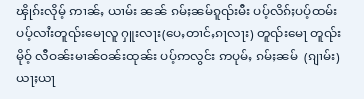ၾိုၵ်းလိုမ့် ဢၢၼ်ႇ ယၢမ်း ၼၼ် ၵမ်ႈၼမ်ၵူၺ်းမီး ပပ့်လိၵ်ႈပပ့်ထမ်း ပပ့်လၢႆးတူၺ်းမေႃလူ ႁူးလႃး(ပေႇတၢင်ႇၵႃလႃး) တူၺ်းမေႃ တူၺ်းမိုဝ့် လီဝၼ်းမၢၼ်ဝၼ်းထုၼ်း ပပ့်ဢလွင်း ဢပုမ်ႇ ၵမ်ႈၼမ်  (ၵျၢမ်း) ယႃႈယႃ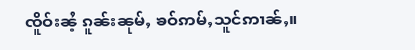ၸိူဝ်းၼႆ့ ၵူၼ်းၼုမ်ႇ ၶဝ်ဢမ်ႇသူင်ဢၢၼ်ႇ။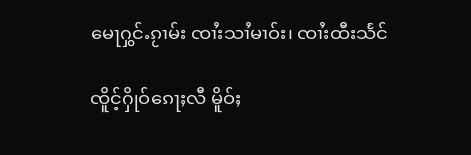မေႃႁွင်ႉၵႂၢမ်း ၸၢႆးသၢႆမၢဝ်း၊ ၸၢႆးထီးသႅင်

ၸိူင့်ႁိုဝ်ၵေႃႈလီ မိူဝ်ႈ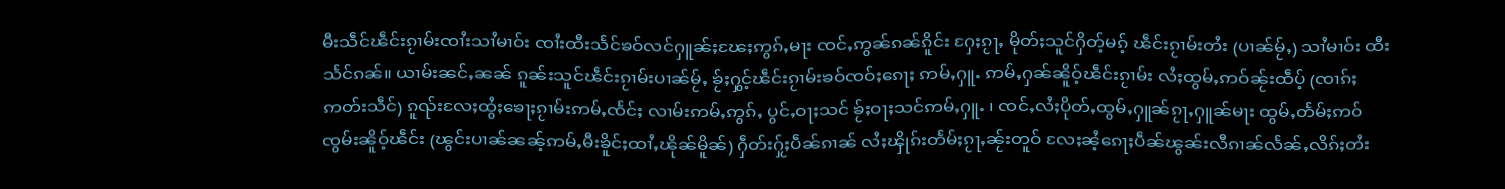မီးသဵင်ၽဵင်းၵႂၢမ်းၸၢႆးသၢႆမၢဝ်း ၸၢႆးထီးသႅင်ၶဝ်လင်ႁူၼ်ႈၽႄႈဢွၵ်ႇမႃး ၸင်ႇဢွၼ်ၵၼ်ၵိူင်း ႁႄႈၵႂႃႇ မိုတ်ႈသူင်ႁိတ့်မၵ့် ၽဵင်းၵႂၢမ်းတႆး (ပၢၼ်မႂ်ႇ) သၢႆမၢဝ်း ထီးသႅင်ၵၼ်။ ယၢမ်းၼင်ႇၼၼ် ၵူၼ်းသူင်ၽဵင်းၵႂၢမ်းပၢၼ်မႂ်ႇ ၶႂ်ႈႁွင့်ၽဵင်းၵႂၢမ်းၶဝ်ၸဝ်ႈၵေႃႈ ဢမ်ႇႁူႉ ဢမ်ႇႁၼ်ၼိူဝ့်ၽဵင်းၵႂၢမ်း လႆႈထွမ်ႇဢဝ်ၼႂ်းထဵပ့် (ၸၢၵ်ႈဢတ်းသဵင်) ၵူၺ်းလႄႈထွႆႈၶေႃႈၵႂၢမ်းဢမ်ႇၸႅင်ႈ လၢမ်းဢမ်ႇဢွၵ်ႇ ပွင်ႇဝႃႈသင် ၶႂ်ႈဝႃႈသင်ဢမ်ႇႁူႉ ၊ ၸင်ႇလႆႈပိုတ်ႇထွမ်ႇႁူၼ်ၵႂႃႇႁူၼ်မႃး ထွမ်ႇတႅမ်ႈဢဝ်ၸွမ်းၼိူဝ့်ၽဵင်း (ၽွင်းပၢၼ်ၼၼ့်ဢမ်ႇမီးၶိူင်ႈထၢႆႇၽိုၼ်မိူၼ်) ႁဵတ်းႁႂ်ႈပဵၼ်ၵၢၼ် လႆႈၾိုၵ်းတႅမ်ႈၵႂႃႇၼႂ်းတူဝ် လႄႈၼႆ့ၵေႃႈပဵၼ်ၽွၼ်းလီၵၢၼ်လႅၼ်ႇလိၵ်ႈတႆး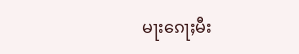မႃးၵေႃႈမီး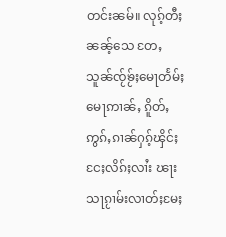တင်းၼမ်။ လုၵ့်တီႈၼၼ့်သေ တႄႇသူၼ်ၸႂ်ၶႂ်ႈမေႃတႅမ်ႈမေႃဢၢၼ်ႇ ၵိူတ်ႇဢွၵ်ႇၵၢၼ်ႁၵ့်ၾိင်ႈငႄႈလိၵ်ႈလၢႆး ၽႃးသႃၵႂၢမ်းလၢတ်ႈမႄႈ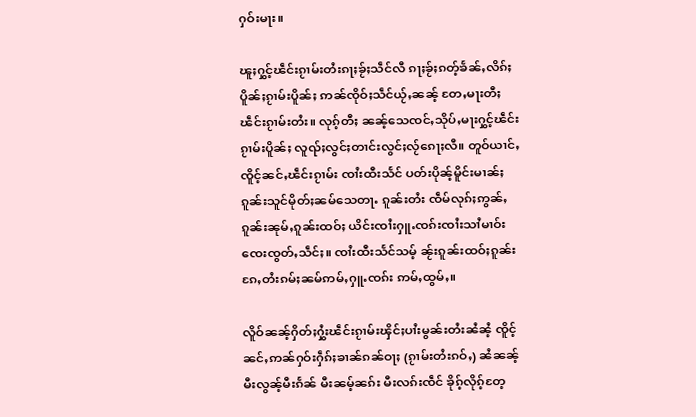ႁဝ်းမႃး။

ၽူႈႁွင့်ၽဵင်းၵႂၢမ်းတႆးၵႃႈၶႂ်ႈသဵင်လီ ၵႃႈၶႂ်ႈၵတ့်ၶႅၼ်ႇလိၵ်ႈပိူၼ်ႈၵႂၢမ်းပိူၼ်ႈ ဢၼ်ၸိုဝ်ႈသဵင်ယႂ်ႇၼၼ့် တႄႇမႃးတီႈၽဵင်းၵႂၢမ်းတႆး။ လုၵ့်တီႈ ၼၼ့်သေၸင်ႇသိုပ်ႇမႃးႁွင့်ၽဵင်းၵႂၢမ်းပိူၼ်ႈ လူၺ်ႈလွင်ႈတၢင်းလွင်ႈလႂ်ၵေႃႈလီ။ တူဝ်ယၢင်ႇ ၸိူင့်ၼင်ႇၽဵင်းၵႂၢမ်း ၸၢႆးထီးသႅင် ပတ်းပိုၼ့်မိူင်းမၢၼ်ႈ ၵူၼ်းသူင်မိုတ်ႈၼမ်သေတႃႉ ၵူၼ်းတႆး ၸဵမ်လုၵ်ႈဢွၼ်ႇၵူၼ်းၼုမ်ႇၵူၼ်းထဝ်ႈ ယိင်းၸၢႆးႁူႉၸၵ်းၸၢႆးသၢႆမၢဝ်း ၸေးၸွတ်ႇသဵင်ႈ။ ၸၢႆးထီးသႅင်သမ့် ၼႂ်းၵူၼ်းထဝ်ႈၵူၼ်းၵႄႇတႆးၵမ်ႈၼမ်ဢမ်ႇႁူႉၸၵ်း ဢမ်ႇထွမ်ႇ။

လိူဝ်ၼၼ့်ႁိတ်ႈႁွႆးၽဵင်းၵႂၢမ်းၾိင်ႈပၢႆးမွၼ်းတႆးၼႆၼႆ့ ၸိူင့်ၼင်ႇဢၼ်ႁဝ်းႁဵၵ်ႈၶၢၼ်ၵၼ်ဝႃႈ (ၵႂၢမ်းတႆးၵဝ်ႇ) ၼႆၼၼ့် မီးလွၼ့်မီးၵႅၼ် မီးၼမ့်ၼၵ်း မီးလၵ်းၸဵင် ၶိုၵ့်လိုၵ့်တႄ့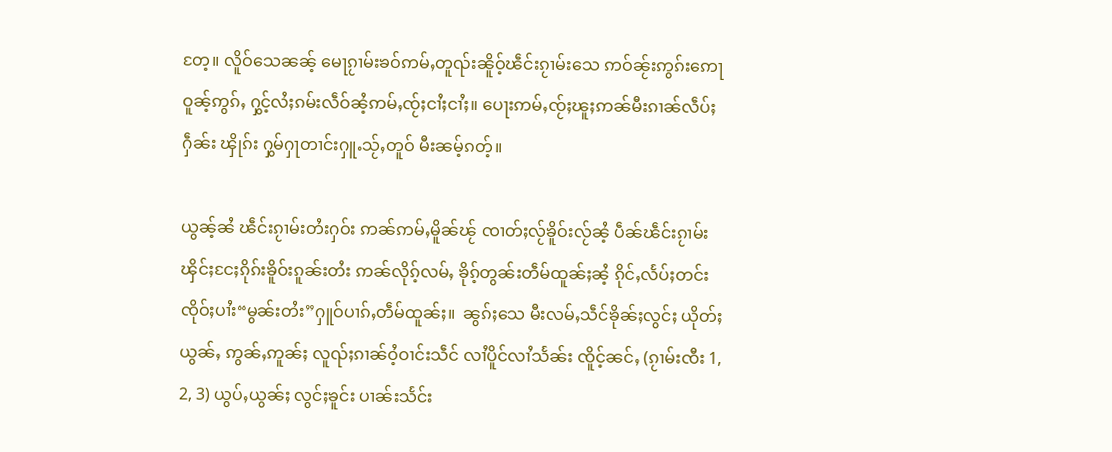တႄ့။ လိူဝ်သေၼၼ့် မေႃၵႂၢမ်းၶဝ်ဢမ်ႇတူၺ်းၼိူဝ့်ၽဵင်းၵႂၢမ်းသေ ဢဝ်ၼႂ်းဢွၵ်းဢေႃ  ဝူၼ့်ဢွၵ်ႇ ႁွင့်လႆႈၵမ်းလဵဝ်ၼႆ့ဢမ်ႇၸႂ်ႈငၢႆႈငၢႆႈ။ ပေႃးဢမ်ႇၸႂ်ႈၽူႈဢၼ်မီးၵၢၼ်လဵပ်ႈႁဵၼ်း ၾိုၵ်း ႁွမ်ႁႃတၢင်းႁူႉသႂ်ႇတူဝ် မီးၼမ့်ၵတ့်။

ယွၼ့်ၼႆ ၽဵင်းၵႂၢမ်းတႆးႁဝ်း ဢၼ်ဢမ်ႇမိူၼ်ၽႂ် ၸၢတ်ႈလႂ်ၶိူဝ်းလႂ်ၼႆ့ ပဵၼ်ၽဵင်းၵႂၢမ်းၾိင်ႈငႄႈၵိုၵ်းၶိူဝ်းၵူၼ်းတႆး ဢၼ်လိုၵ့်လမ်ႇ ၶိုၵ့်တွၼ်းတဵမ်ထူၼ်ႈၼႆ့ ၵိုင်ႇလႅပ်ႈတင်းၸိုဝ်ႈပၢႆး“မွၼ်းတႆး”ႁူဝ်ပၢၵ်ႇတဵမ်ထူၼ်ႈ။  ၼွၵ်ႈသေ မီးလမ်ႇသဵင်ၶိုၼ်ႈလွင်ႈ ယိုတ်ႈယွၼ်ႇ ဢွၼ်ႇဢူၼ်ႈ လူၺ်ႈၵၢၼ်ဝႆ့ဝၢင်းသဵင် လၢႆပိူင်လၢႆသႅၼ်း ၸိူင့်ၼင်ႇ (ၵႂၢမ်းၸီး 1, 2, 3) ယွပ်ႇယွၼ်ႈ လွင်ႈၶူင်း ပၢၼ်းသႅင်း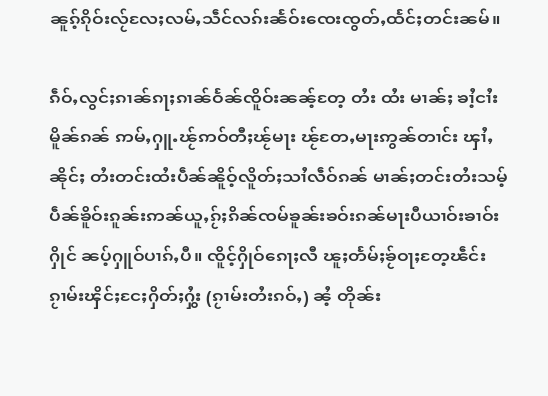ၼူၵ့်ၵိုဝ်းလႂ်လႄႈလမ်ႇသဵင်လၵ်းၼႅဝ်းၸေးၸွတ်ႇထႅင်ႈတင်းၼမ်။

ၵဵဝ်ႇလွင်ႈၵၢၼ်ၵႃႈၵၢၼ်ဝႅၼ်ၸိူဝ်းၼၼ့်တႄ့ တႆး ထႆး မၢၼ်ႈ ၶၢႆ့ငၢႆးမိူၼ်ၵၼ် ဢမ်ႇႁူႉၽႂ်ဢဝ်တီႈၽႂ်မႃး ၽႂ်တႄႇမႃးဢွၼ်တၢင်း ၾၢႆႇၼိုင်ႈ တႆးတင်းထႆးပဵၼ်ၼိူဝ့်လိူတ်ႈသၢႆလဵဝ်ၵၼ် မၢၼ်ႈတင်းတႆးသမ့် ပဵၼ်ၶိူဝ်းၵူၼ်းဢၼ်ယူႇၵႂ်ႈၵိၼ်ၸမ်ၶူၼ်းၶဝ်းၵၼ်မႃးပီယၢဝ်းၶၢဝ်းႁိုင် ၼပ့်ႁူဝ်ပၢၵ်ႇပီ။ ၸိူင့်ႁိုဝ်ၵေႃႈလီ ၽူႈတႅမ်ႈၶႂ်ဝႃႈတႄ့ၽဵင်းၵႂၢမ်းၾိင်ႈငႄႈႁိတ်ႈႁွႆး (ၵႂၢမ်းတႆးၵဝ်ႇ) ၼႆ့ တိုၼ်း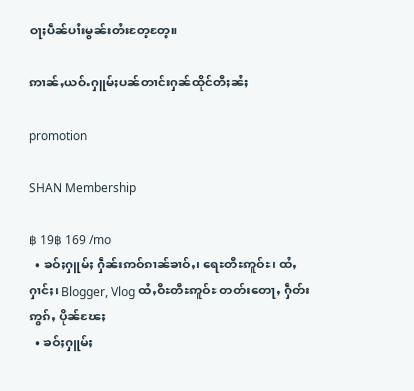ဝႃႈပဵၼ်ပၢႆးမွၼ်းတႆးတႄ့တႄ့။

ဢၢၼ်ႇယဝ်ႉႁူမ်ႈပၼ်တၢင်းႁၼ်ထိုင်တီႈၼႆႈ

promotion

SHAN Membership

฿ 19฿ 169 /mo
  • ၶဝ်ႈႁူမ်ႈ ႁဵၼ်းဢဝ်ၵၢၼ်ၶၢဝ်ႇ၊ ရေႊတီႊဢူဝ်ႊ၊ ထႆႇႁၢင်ႈ၊ Blogger, Vlog ထႆႇဝီႊတီႊဢူဝ်ႊ တတ်းတေႃႇ ႁဵတ်းဢွၵ်ႇ ပိုၼ်ၽႄႈ
  • ၶဝ်ႈႁူမ်ႈ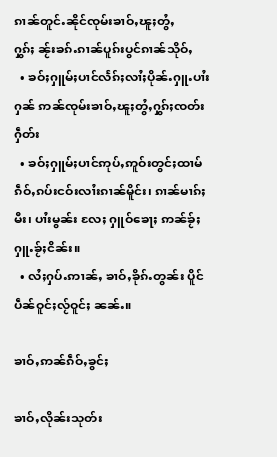ၵၢၼ်တူင်ႉၼိုင်ၸုမ်းၶၢဝ်ႇၽူႈတွႆႇႁွၵ်ႈ ၼႂ်းၶၵ်ႉၵၢၼ်ပူၵ်းပွင်ၵၢၼ်သိုဝ်ႇ
  • ၶဝ်ႈႁူမ်ႈပၢင်လႅၵ်ႈလၢႆႈပိုၼ်ႉႁူႉပၢႆးႁၼ် ဢၼ်ၸုမ်းၶၢဝ်ႇၽူႈတွႆႇႁွၵ်ႈၸတ်းႁဵတ်း
  • ၶဝ်ႈႁူမ်ႈပၢင်ဢုပ်ႇဢူဝ်းတွင်ႈထၢမ် ၵဵဝ်ႇၵပ်းငဝ်းလၢႆးၵၢၼ်မိူင်း၊ ၵၢၼ်မၢၵ်ႈမီး၊ ပၢႆးမွၼ်း လႄႈ ႁူဝ်ၶေႃႈ ဢၼ်ၶႂ်ႈႁူႉၶႂ်ႈငိၼ်း။
  • လႆႈႁပ်ႉဢၢၼ်ႇ ၶၢဝ်ႇၶိုၵ်ႉတွၼ်း ပိူင်ပဵၼ်ဝူင်ႈလႂ်ဝူင်ႈ ၼၼ်ႉ။

ၶၢဝ်ႇဢၼ်ၵဵဝ်ႇၶွင်ႈ

ၶၢဝ်ႇလိုၼ်းသုတ်း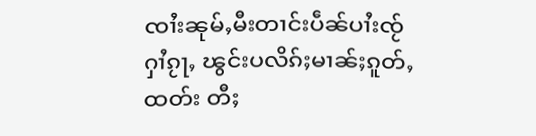ၸၢႆးၼုမ်ႇမီးတၢင်းပဵၼ်ပၢႆးၸႂ် ႁၢႆၵႂႃႇ ၽွင်းပလိၵ်ႈမၢၼ်ႈၵူတ်ႇထတ်း တီႈ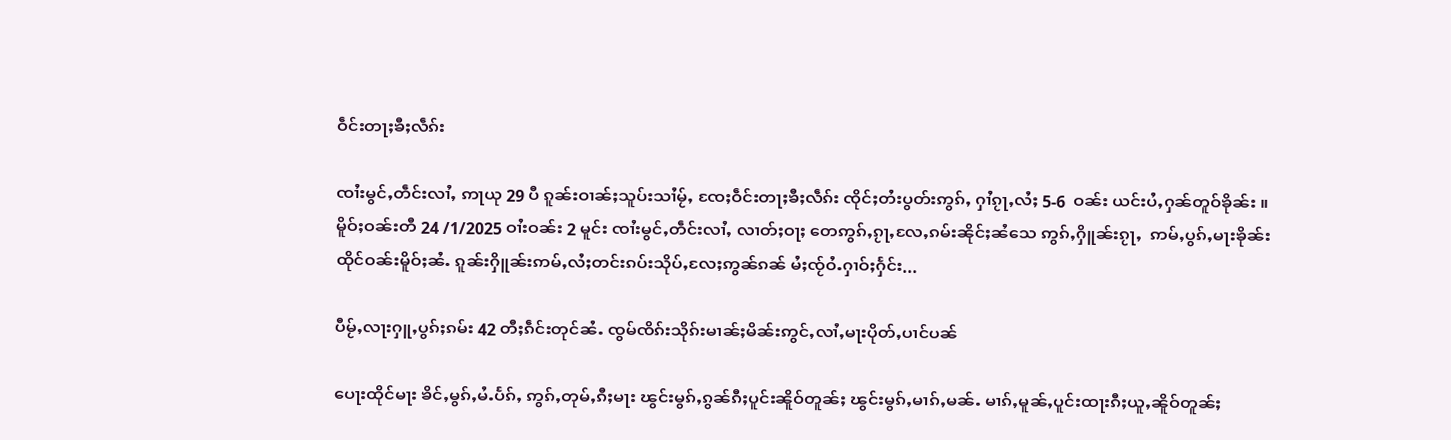ဝဵင်းတႃႈၶီႈလဵၵ်း

ၸၢႆးမွင်ႇတဵင်းလၢႆႇ ဢႃယု 29 ပီ ၵူၼ်းဝၢၼ်ႈသူပ်းသၢႆမႂ်ႇ ၸႄႈဝဵင်းတႃႈၶီႈလဵၵ်း ၸိုင်ႈတႆးပွတ်းဢွၵ်ႇ ႁၢႆၵႂႃႇလႆႈ 5-6  ဝၼ်း ယင်းပႆႇႁၼ်တူဝ်ၶိုၼ်း ။ မိူဝ်ႈဝၼ်းတီ 24 /1/2025 ဝၢႆးဝၼ်း 2 မူင်း ၸၢႆးမွင်ႇတဵင်းလၢႆႇ လၢတ်ႈဝႃႈ တေဢွၵ်ႇၵႂႃႇလႄႇၵမ်းၼိုင်ႈၼႆသေ ဢွၵ်ႇႁိူၼ်းၵႂႃႇ  ဢမ်ႇပွၵ်ႇမႃးၶိုၼ်းထိုင်ဝၼ်းမိူဝ်ႈၼႆႉ ၵူၼ်းႁိူၼ်းဢမ်ႇလႆႈတင်းၵပ်းသိုပ်ႇလႄႈဢွၼ်ၵၼ် မႆႈၸႂ်ဝႆႉႁၢဝ်ႈႁႅင်း...

ပီမႂ်ႇလႃးႁူႇပွၵ်ႈၵမ်း 42 တီႈၵဵင်းတုင်ၼႆႉ ၸွမ်ၸိၵ်းသိုၵ်းမၢၼ်ႈမိၼ်းဢွင်ႇလၢႆႇမႃးပိုတ်ႇပၢင်ပၼ်

ပေႃးထိုင်မႃး ၶိင်ႇမွၵ်ႇမႆႉပႅၵ်ႇ ဢွၵ်ႇတုမ်ႇၵီႈမႃး ၽွင်းမွၵ်ႇၵွၼ်ၵီႈပူင်းၼိူဝ်တူၼ်ႈ ၽွင်းမွၵ်ႇမၢၵ်ႇမၼ်ႉ မၢၵ်ႇမူၼ်ႇပူင်းထႃးၵီႈယူႇၼိူဝ်တူၼ်ႈ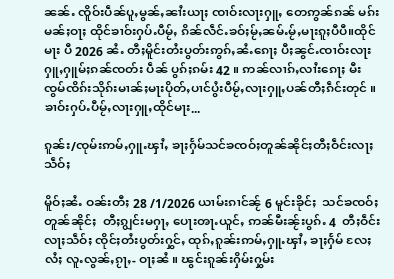ၼၼ်ႉ ၸိူဝ်းပဵၼ်ပူႇမွၼ်ႇၼၢႆးယႃႈ ၸၢဝ်းလႃးႁူႇ တေဢွၼ်ၵၼ် မၵ်းမၼ်ႈဝႃႈ ထိုင်ၶၢဝ်းႁပ်ႉပီမႂ်ႇ ၵိၼ်လဵင်ႉၶဝ်ႈမႂ်ႇၼမ်ႉမႂ်ႇမႃးၵူႈပီပီ။ထိုင်မႃး ပီ 2026 ၼႆႉ တီႈမိူင်းတႆးပွတ်းဢွၵ်ႇၼႆႉၵေႃႈ ပီႈၼွင်ႉၸၢဝ်းလႃးႁူႇႁူမ်ႈၵၼ်ၸတ်း ပဵၼ် ပွၵ်ႈၵမ်း 42 ။ ဢၼ်လၢၵ်ႇလၢႆးၵေႃႈ မီးၸွမ်ၸိၵ်းသိုၵ်းမၢၼ်ႈမႃးပိုတ်ႇပၢင်ပွႆးပီမႂ်ႇလႃးႁူႇပၼ်တီႈၵဵင်းတုင် ။ ၶၢဝ်းႁပ်ႉပီမႂ်ႇလႃးႁူႇထိုင်မႃး...

ၵူၼ်း/ၸုမ်းဢမ်ႇႁူႉၾၢႆႇ ၶႃႈႁႅမ်သင်ၶၸဝ်ႈတူၼ်ၼိုင်ႈတီႈဝဵင်းလႃႈသဵဝ်ႈ

မိူဝ်ႈၼႆႉ ဝၼ်းတီႈ 28 /1/2026 ယၢမ်းၵၢင်ၼႂ် 6 မူင်းၶိုင်ႈ  သင်ၶၸဝ်ႈတူၼ်ၼိုင်ႈ  တီႈၵျွင်းမႁႃႇ ပေႃးၻႃႉယူင်ႇ ဢၼ်မီးၼႂ်းပွၵ်ႉ 4  တီႈဝဵင်းလႃႈသဵဝ်ႈ ၸိုင်ႈတႆးပွတ်းႁွင်ႇ ထုၵ်ႇၵူၼ်းဢမ်ႇႁူႉၾၢႆႇ ၶႃႈႁႅမ် လႄႈလႆႈ လူႉလွၼ်ႇၵႂႃႇ- ဝႃႈၼႆ ။ ၽွင်းၵူၼ်းႁိမ်းႁွမ်း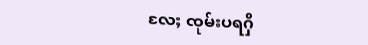လႄႈ ၸုမ်းပရႁိ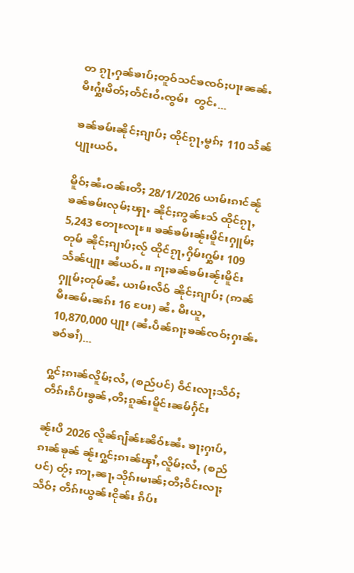တ ၵႂႃႇႁၼ်ၶၢပ်ႈတူဝ်သင်ၶၸဝ်ႈပႃးၼၼ်ႉ   မီးႁွႆးမိတ်ႈတႅင်းဝႆႉၸွမ်း  တွင်ႉ...

ၶၼ်ၶမ်းၼိုင်ႈၵျၢပ်ႈ ထိုင်ၵႂႃႇမွၵ်ႈ 110 သႅၼ်ပျႃးယဝ်ႉ

မိူဝ်ႈၼႆႉဝၼ်းတီႈ 28/1/2026 ယၢမ်းၵၢင်ၼႂ် ၶၼ်ၶမ်းလုမ်ႈၾႃႉ ၼိုင်ႈဢွၼ်ႊသ် ထိုင်ၵႂႃႇ 5,243 တေႃႊလႃႊ။ ၶၼ်ၶမ်းၼႂ်းမိူင်းႁူမ်ႈတုမ် ၼိုင်ႈၵျၢပ်ႈလႂ် ထိုင်ၵႂႃႇႁိမ်းႁွမ်း 109 သႅၼ်ပျႃး ၼႆယဝ်ႉ။ ၵႃႈၶၼ်ၶမ်းၼႂ်းမိူင်းႁူမ်ႈတုမ်ၼႆႉ ယၢမ်းလဵဝ် ၼိုင်ႈၵျၢပ်ႈ (ဢၼ်မီးၼမ်ႉၼၵ်း 16 ပႄး) ၼႆႉ မီးယူႇ 10,870,000 ပျႃး (ၼႆႉပဵၼ်ၵႃႈၶၼ်ၸဝ်ႈႁၢၼ်ႉၶဝ်ၶၢႆ)...

ႁွင်ႈၵၢၼ်လိူမ်ႈလႆႇ (စည်ပင်) ဝဵင်းလႃႈသဵဝ်ႈ တဵၵ်းၵဵပ်းၶွၼ်ႇတီႈၵူၼ်းမိူင်းၼမ်ႁႅင်း

ၼႂ်းပီ 2026 လိူၼ်ၵျႅၼ်ႊၼိဝ်ႊၼႆႉ ၶႃႈႁၢပ်ႇၵၢၼ်ၶုၼ် ၼႂ်းႁွင်ႈၵၢၼ်ၾၢႆႇလိူမ်ႈလႆႇ (စည်ပင်) တႂ်ႈ ဢႃႇၼႃႇသိုၵ်းမၢၼ်ႈတီႈဝဵင်းလႃႈသဵဝ်ႈ တဵၵ်းယွၼ်းငိုၼ်း ၵဵပ်း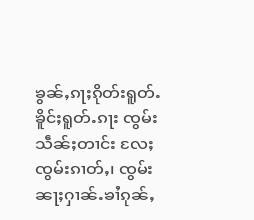ၶွၼ်ႇၵႃႈၵိုတ်းရူတ်ႉ ၶိူင်ႈရူတ်ႉၵႃး ၸွမ်းသဵၼ်ႈတၢင်း လႄႈ ၸွမ်းၵၢတ်ႇ၊ ၸွမ်းၼႃႈႁၢၼ်ႉၶၢႆၵုၼ်ႇ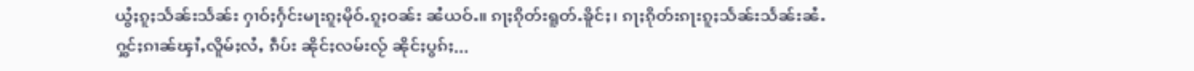ယွႆႈၵူႈသႅၼ်းသႅၼ်း ႁၢဝ်ႈႁႅင်းမႃးၵူႈမိုဝ်ႉၵူႈဝၼ်း ၼႆယဝ်ႉ။ ၵႃႈၵိုတ်းရူတ်ႉၶိူင်ႈ၊ ၵႃႈၵိုတ်းၵႃးၵူႈသႅၼ်းသႅၼ်းၼႆႉ ႁွင်ႈၵၢၼ်ၾၢႆႇလိူမ်ႈလႆႇ ၵဵပ်း ၼိုင်ႈလမ်းလႂ် ၼိုင်ႈပွၵ်ႈ...